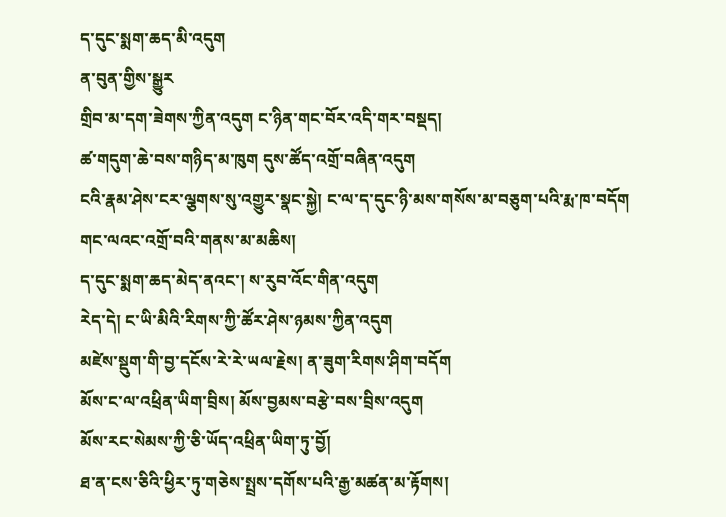ད་དུང་སྨག་ཆད་མི་འདུག
ན་བུན་གྱིས་སྒྱུར
གྲིབ་མ་དག་ཟེགས་ཀྱིན་འདུག ང་ཉིན་གང་བོར་འདི་གར་བསྡད།
ཚ་གདུག་ཆེ་བས་གཉིད་མ་ཁུག དུས་ཚོད་འགྲོ་བཞིན་འདུག
ངའི་རྣམ་ཤེས་ངར་ལྕགས་སུ་འགྱུར་སྣང་སྐྱེ། ང་ལ་ད་དུང་ཉི་མས་གསོས་མ་བཅུག་པའི་རྨ་ཁ་བདོག
གང་ལའང་འགྲོ་བའི་གནས་མ་མཆིས།
ད་དུང་སྨག་ཆད་མེད་ནའང་། ས་རུབ་འོང་གིན་འདུག
རེད་དེ། ང་ཡི་མིའི་རིགས་ཀྱི་ཚོར་ཤེས་ཉམས་ཀྱིན་འདུག
མཛེས་སྡུག་གི་བྱ་དངོས་རེ་རེ་ཡལ་རྗེས། ན་ཟུག་རིགས་ཤིག་བདོག
མོས་ང་ལ་འཕྲིན་ཡིག་བྲིས། མོས་བྱམས་བརྩེ་བས་བྲིས་འདུག
མོས་རང་སེམས་ཀྱི་ཅི་ཡོད་འཕྲིན་ཡིག་ཏུ་བྱོ།
ཐ་ན་ངས་ཅིའི་ཕྱིར་ཏུ་གཅེས་སྤྲས་དགོས་པའི་རྒྱ་མཚན་མ་རྟོགས།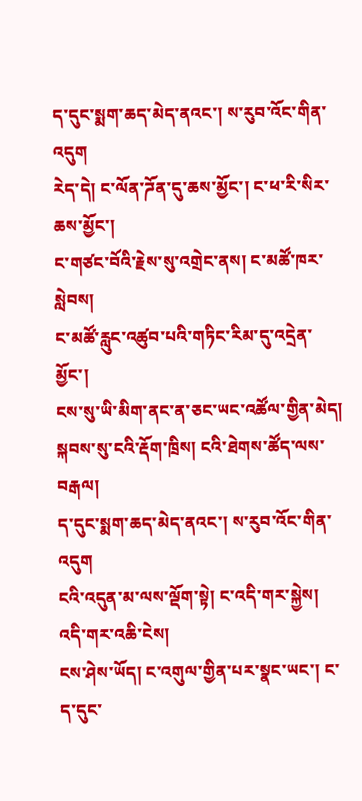ད་དུང་སྨག་ཆད་མེད་ནའང་། ས་རུབ་འོང་གིན་འདུག
རེད་དེ། ང་ལོན་ཌོན་དུ་ཆས་མྱོང་། ང་ཕ་རི་སིར་ཆས་མྱོང་།
ང་གཙང་བོའི་རྗེས་སུ་འགྲེང་ནས། ང་མཚོ་ཁར་སླེབས།
ང་མཚོ་རླུང་འཚུབ་པའི་གཏིང་རིམ་དུ་འདྲེན་མྱོང་།
ངས་སུ་ཡི་མིག་ནང་ན་ཅང་ཡང་འཚོལ་གྱིན་མེད།
སྐབས་སུ་ངའི་རྡོག་ཁྲིས། ངའི་ཐེགས་ཚོད་ལས་བརྒལ།
ད་དུང་སྨག་ཆད་མེད་ནའང་། ས་རུབ་འོང་གིན་འདུག
ངའི་འདུན་མ་ལས་ལྡོག་སྟེ། ང་འདི་གར་སྐྱེས། འདི་གར་འཆི་ངེས།
ངས་ཤེས་ཡོད། ང་འགུལ་གྱིན་པར་སྣང་ཡང་། ང་ད་དུང་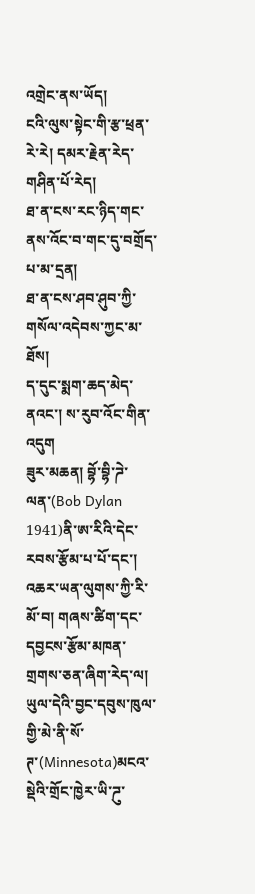འགྲེང་ནས་ཡོད།
ངའི་ལུས་སྟེང་གི་རྩ་ཕྲན་རེ་རེ། དམར་རྗེན་རེད་གཤིན་པོ་རེད།
ཐ་ན་ངས་རང་ཉིད་གང་ནས་འོང་བ་གང་དུ་བགྲོད་པ་མ་དྲན།
ཐ་ན་ངས་ཤབ་ཤུབ་ཀྱི་གསོལ་འདེབས་ཀྱང་མ་ཐོས།
ད་དུང་སྨག་ཆད་མེད་ནའང་། ས་རུབ་འོང་གིན་འདུག
ཟུར་མཆན། བྷོ་བྷི་ཌེ་ལན་(Bob Dylan 1941)ནི་ཨ་རིའི་དེང་རབས་རྩོམ་པ་པོ་དང་། འཆར་ཡན་ལུགས་ཀྱི་རི་མོ་བ། གཞས་ཚིག་དང་དབྱངས་རྩོམ་མཁན་གྲགས་ཅན་ཞིག་རེད་ལ། ཡུལ་དེའི་བྱང་དབུས་ཁུལ་གྱི་མེ་ནི་སོ་ཊ་(Minnesota)མངའ་སྡེའི་གྲོང་ཁྱེར་ཡི་ཌུ་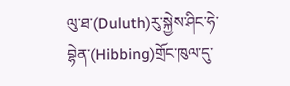ལུ་ཐ་(Duluth)རུ་སྐྱེས་ཤིང་ཧེ་བྷེན་(Hibbing)གྲོང་ཁུལ་དུ་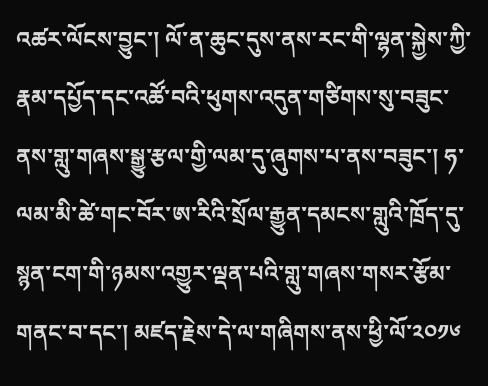འཚར་ལོངས་བྱུང་། ལོ་ན་ཆུང་དུས་ནས་རང་གི་ལྷན་སྐྱེས་ཀྱི་རྣམ་དཔྱོད་དང་འཚོ་བའི་ཕུགས་འདུན་གཙིགས་སུ་བཟུང་ནས་གླུ་གཞས་སྒྱུ་རྩལ་གྱི་ལམ་དུ་ཞུགས་པ་ནས་བཟུང་། ཧ་ལམ་མི་ཚེ་གང་བོར་ཨ་རིའི་སྲོལ་རྒྱུན་དམངས་གླུའི་ཁྲོད་དུ་སྙན་ངག་གི་ཉམས་འགྱུར་ལྡན་པའི་གླུ་གཞས་གསར་རྩོམ་གནང་བ་དང་། མཛད་རྗེས་དེ་ལ་གཞིགས་ནས་ཕྱི་ལོ་༢༠༡༦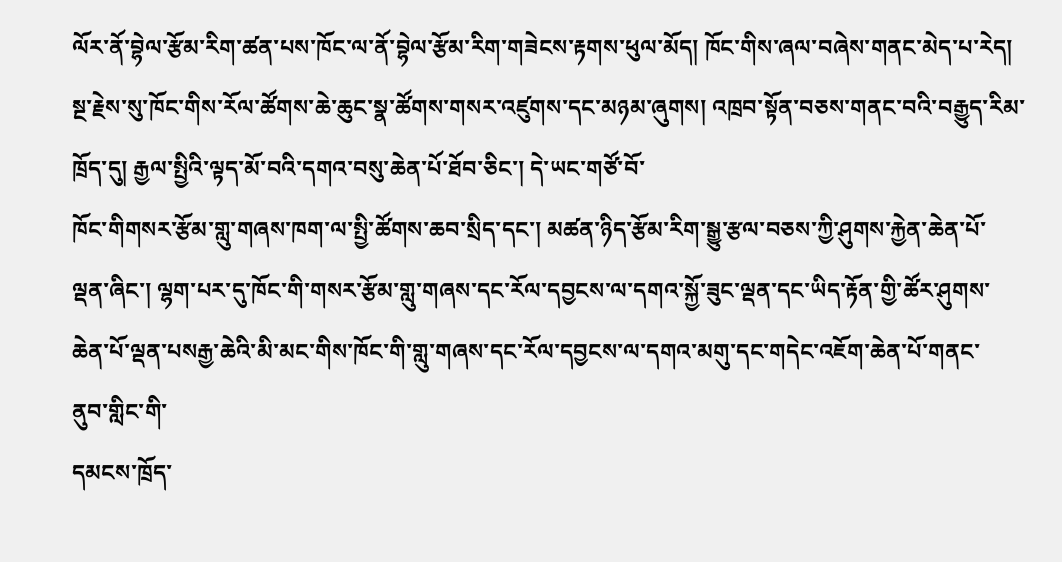ལོར་ནོ་བྷེལ་རྩོམ་རིག་ཚན་པས་ཁོང་ལ་ནོ་བྷེལ་རྩོམ་རིག་གཟེངས་རྟགས་ཕུལ་མོད། ཁོང་གིས་ཞལ་བཞེས་གནང་མེད་པ་རེད།
སྔ་རྗེས་སུ་ཁོང་གིས་རོལ་ཚོགས་ཆེ་ཆུང་སྣ་ཚོགས་གསར་འཛུགས་དང་མཉམ་ཞུགས། འཁྲབ་སྟོན་བཅས་གནང་བའི་བརྒྱུད་རིམ་ཁྲོད་དུ། རྒྱལ་སྤྱིའི་ལྟད་མོ་བའི་དགའ་བསུ་ཆེན་པོ་ཐོབ་ཅིང་། དེ་ཡང་གཙོ་བོ་
ཁོང་གིགསར་རྩོམ་གླུ་གཞས་ཁག་ལ་སྤྱི་ཚོགས་ཆབ་སྲིད་དང་། མཚན་ཉིད་རྩོམ་རིག་སྒྱུ་རྩལ་བཅས་ཀྱི་ཤུགས་རྐྱེན་ཆེན་པོ་ལྡན་ཞིང་། ལྷག་པར་དུ་ཁོང་གི་གསར་རྩོམ་གླུ་གཞས་དང་རོལ་དབྱངས་ལ་དགའ་སྐྱོ་ཟུང་ལྡན་དང་ཡིད་རྟོན་གྱི་ཚོར་ཤུགས་ཆེན་པོ་ལྡན་པསརྒྱ་ཆེའི་མི་མང་གིས་ཁོང་གི་གླུ་གཞས་དང་རོལ་དབྱངས་ལ་དགའ་མགུ་དང་གདེང་འཇོག་ཆེན་པོ་གནང་
ནུབ་གླིང་གི་
དམངས་ཁྲོད་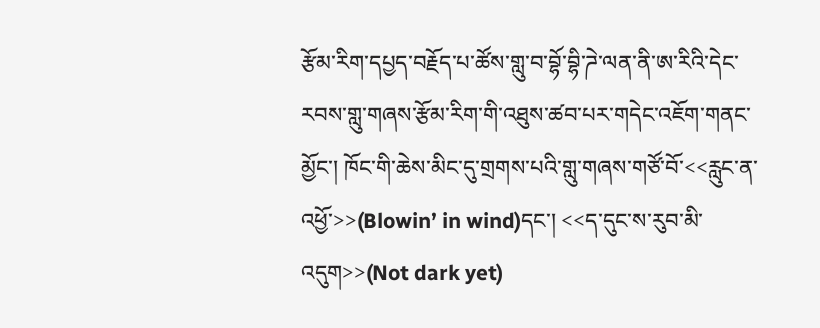རྩོམ་རིག་དཔྱད་བརྗོད་པ་ཚོས་གླུ་བ་བྷོ་བྷི་ཌེ་ལན་ནི་ཨ་རིའི་དེང་རབས་གླུ་གཞས་རྩོམ་རིག་གི་འཐུས་ཚབ་པར་གདེང་འཇོག་གནང་མྱོང་། ཁོང་གི་ཆེས་མིང་དུ་གྲགས་པའི་གླུ་གཞས་གཙོ་བོ་<<རླུང་ན་འཕྱོ་>>(Blowin’ in wind)དང་། <<ད་དུང་ས་རུབ་མི་འདུག>>(Not dark yet)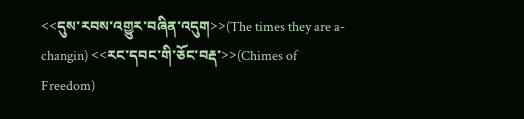<<དུས་རབས་འགྱུར་བཞིན་འདུག>>(The times they are a-changin) <<རང་དབང་གི་ཅོང་བརྡ་>>(Chimes of Freedom)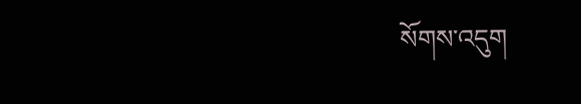སོགས་འདུག